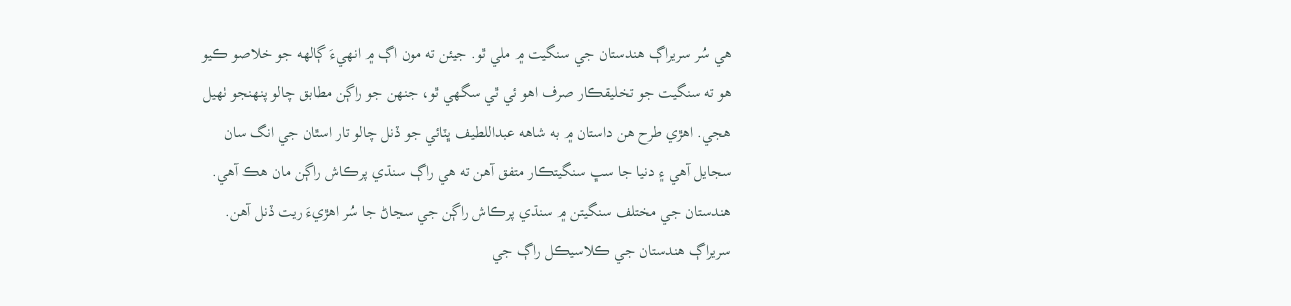هي سُر سريراڳ هندستان جي سنگيت ۾ ملي ٿو. جيئن ته مون اڳ ۾ انهيءَ ڳالهه جو خلاصو ڪيو هو ته سنگيت جو تخليقڪار صرف اهو ئي ٿي سگهي ٿو، جنهن جو راڳن مطابق چالو پنهنجو ٺهيل هجي. اهڙي طرح هن داستان ۾ به شاهه عبداللطيف ڀٽائي جو ڏنل چالو تار اسٿان جي انگ سان سجايل آهي ۽ دنيا جا سڀ سنگيتڪار متفق آهن ته هي راڳ سنڌي پرڪاش راڳن مان هڪ آهي. هندستان جي مختلف سنگيتن ۾ سنڌي پرڪاش راڳن جي سڃاڻ جا سُر اهڙيءَ ريت ڏنل آهن.
سريراڳ هندستان جي ڪلاسيڪل راڳ جي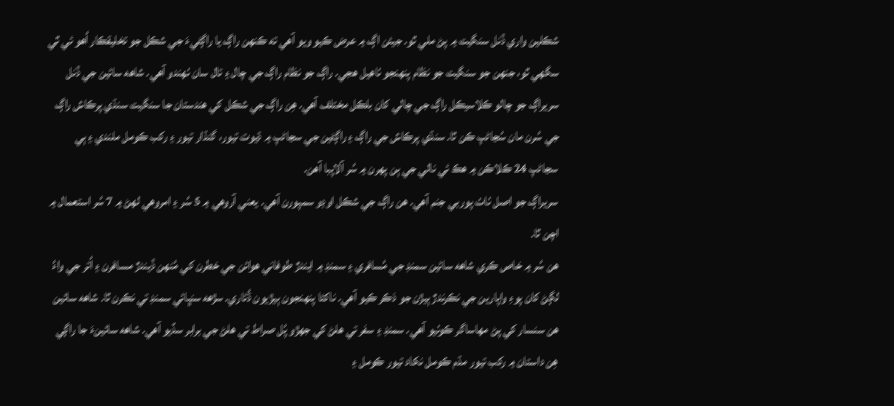شڪلين واري ڏنل سنگيت ۾ پڻ ملي ٿو. جيئن اڳ ۾ عرض ڪيو ويو آهي ته ڪنهن راڳ يا راڳڻيءَ جي شڪل جو تخليقڪار اُهو ئي ٿي سگهي ٿو، جنهن جو سنگيت جو نظام پنهنجو ٺاهيل هجي. راڳ جو نظام راڳ جي چال ۽ تال سان ٺهندو آهي. شاهه سائين جي ڏنل سريراڳ جو چالو ڪلاسيڪل راڳ جي چالي کان بلڪل مختلف آهي. هِن راڳ جي شڪل کي هندستان جا سنگيت سنڌي پرڪاش راڳ جي سُرن مان سُڃاڻپ ڪن ٿا. سنڌي پرڪاش جي راڳ ۽ راڳڻين جي سڃاڻپ ۾ ڌيوت تيور، گنڌار تيور ۽ رکب ڪومل ملندي ۽ ٻي سڃاڻپ 24 ڪلاڪن ۾ هڪ ئي نالي جي ٻن پهرن ۾ سُر آلاپبا آهن.
سريراڳ جو اصل ٺاٺ پوربي جنم آهي. هن راڳ جي شڪل اوڊو سمپورن آهي. يعني آروهي ۾ 5 سُر ۽ امروهي لهڻ ۾ 7 سُر استعمال ۾ اچن ٿا.
هن سُر ۾ خاص ڪري شاهه سائين سمنڊ جي مُسافري ۽ سمنڊ ۾ ايندڙ طوفاني هوائن جي خطرن کي مُنهن ڏيندڙ مسافرن ۽ اُتر جي واءُ لڳڻ کان پوءِ واپارين جي نڪرندڙ ٻيڙن جو ذڪر ڪيو آهي. ناکئا پنهنجون ٻيڙيون ڌُئاري. سڙهه سنڀائي سمنڊ تي نڪرن ٿا. شاهه سائين هن سنسار کي پڻ مهاساگر ڪوٺيو آهي. سمنڊ ۽ سفر تي هلڻ کي جهڙو پُل صراط تي هلڻ جي برابر سڏيو آهي. شاهه سائينءَ جا راڳي هِن داستان ۾ رکب تيور مڌم ڪومل نکاد تيور ڪومل ۽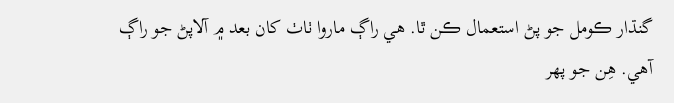گنڌار ڪومل جو پڻ استعمال ڪن ٿا. هي راڳ ماروا ٺاٺ کان بعد ۾ آلاپڻ جو راڳ آهي. هِن جو پهر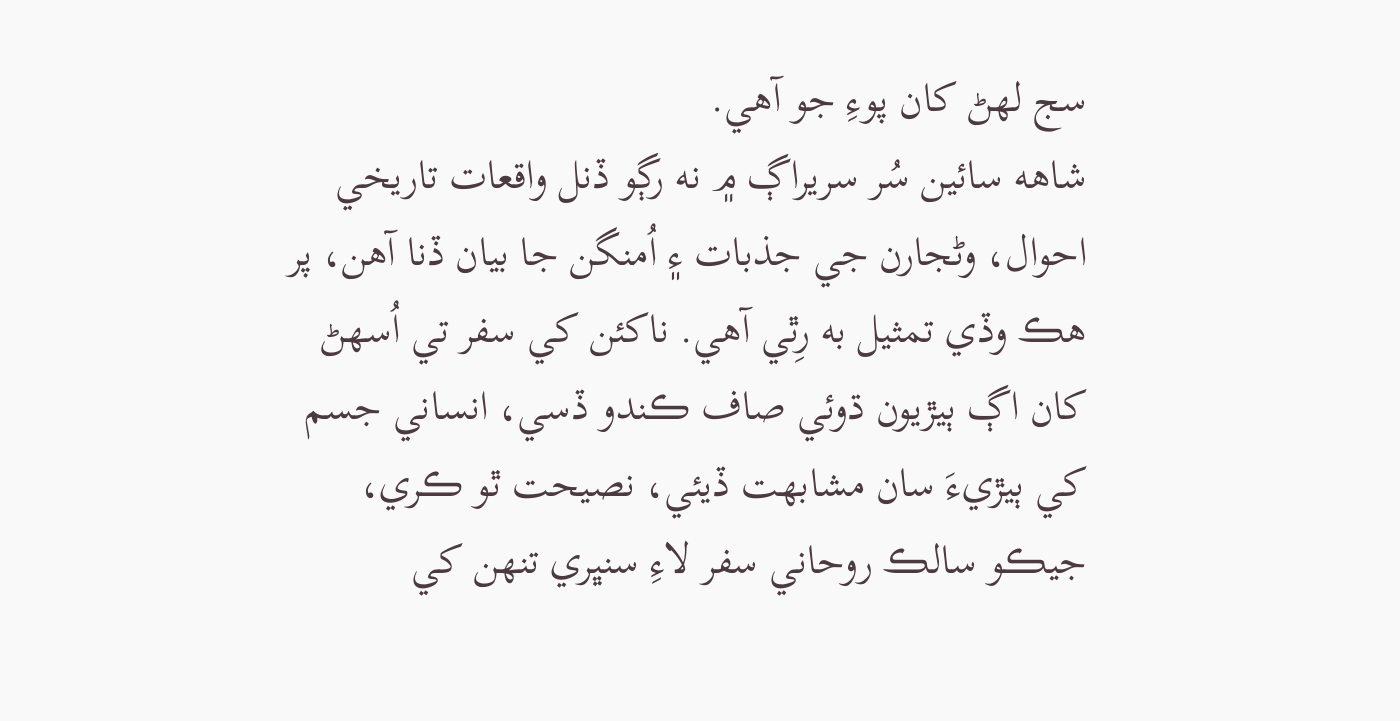سج لهڻ کان پوءِ جو آهي.
شاهه سائين سُر سريراڳ ۾ نه رڳو ڏنل واقعات تاريخي احوال، وڻجارن جي جذبات ۽ اُمنگن جا بيان ڏنا آهن، پر هڪ وڏي تمثيل به رِٿي آهي. ناکئن کي سفر تي اُسهڻ کان اڳ ٻيڙيون ڌوئي صاف ڪندو ڏسي، انساني جسم کي ٻيڙيءَ سان مشابهت ڏيئي، نصيحت ٿو ڪري، جيڪو سالڪ روحاني سفر لاءِ سنڀري تنهن کي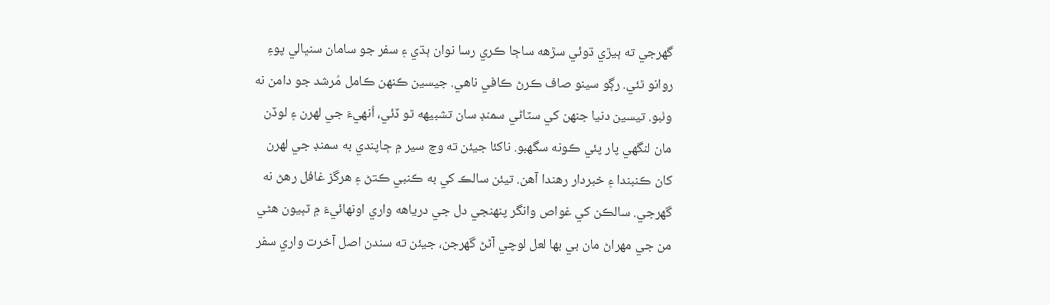گهرجي ته ٻيڙي ڌوئي سڙهه ساڄا ڪري رسا نوان ٻڌي ۽ سفر جو سامان سنڀالي پوءِ روانو ٿئي. رڳو سينو صاف ڪرڻ ڪافي ناهي. جيسين ڪنهن ڪامل مُرشد جو دامن نه وٺبو. تيسين دنيا جنهن کي سٽاڻي سمنڊ سان تشبيهه ٿو ڏئي، اُنهيءَ جي لهرن ۽ لوڏن مان لنگهي پار پئي ڪونه سگهبو. ناکئا جيئن ته وچ سير ۾ ڄاپندي به سمنڊ جي لهرن کان ڪنبندا ۽ خبردار رهندا آهن. تيئن سالڪ کي به ڪنبي ڪتڻ ۽ هرگز غافل رهڻ نه گهرجي. سالڪن کي غواص وانگر پنهنجي دل جي درياهه واري اونهائيءَ ۾ ٽٻيون هڻي من جي مهراڻ مان بي بها لعل لوچي آڻڻ گهرجن، جيئن ته سندن اصل آخرت واري سفر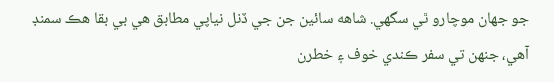جو جهان موچارو ٿي سگهي. شاهه سائين جن جي ڏنل نياپي مطابق هي بي بقا هڪ سمنڊ آهي، جنهن تي سفر ڪندي خوف ۽ خطرن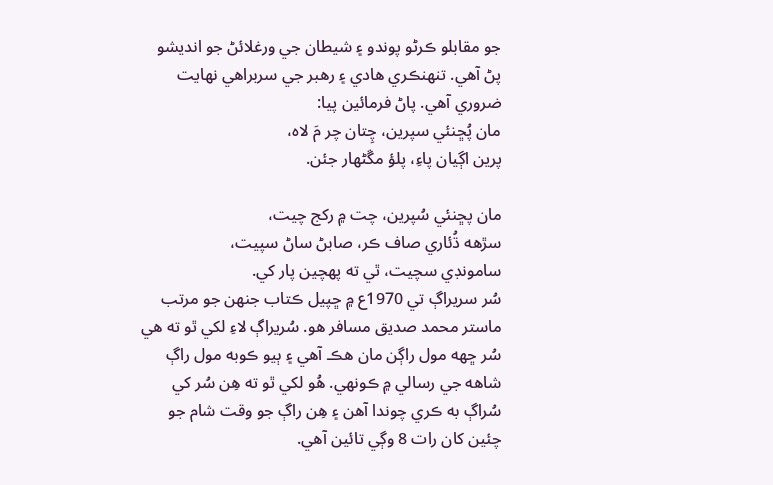جو مقابلو ڪرڻو پوندو ۽ شيطان جي ورغلائڻ جو انديشو پڻ آهي. تنهنڪري هادي ۽ رهبر جي سربراهي نهايت ضروري آهي. پاڻ فرمائين پيا:
مان پُڇنئي سپرين، چِتان چر مَ لاه،
پرين اڳيان پاءِ، پلؤ مڱڻهار جئن.

مان پڇنئي سُپرين، چت ۾ رکج چيت،
سڙهه ڌُئاري صاف ڪر، صابڻ ساڻ سپيت،
سامونڊي سچيت، ٿي ته پهچين پار کي.
سُر سريراڳ تي 1970ع ۾ ڇپيل ڪتاب جنهن جو مرتب ماستر محمد صديق مسافر هو. سُريراڳ لاءِ لکي ٿو ته هي سُر ڇهه مول راڳن مان هڪ آهي ۽ ٻيو ڪوبه مول راڳ شاهه جي رسالي ۾ ڪونهي. هُو لکي ٿو ته هِن سُر کي سُراڳ به ڪري چوندا آهن ۽ هِن راڳ جو وقت شام جو چئين کان رات 8 وڳي تائين آهي.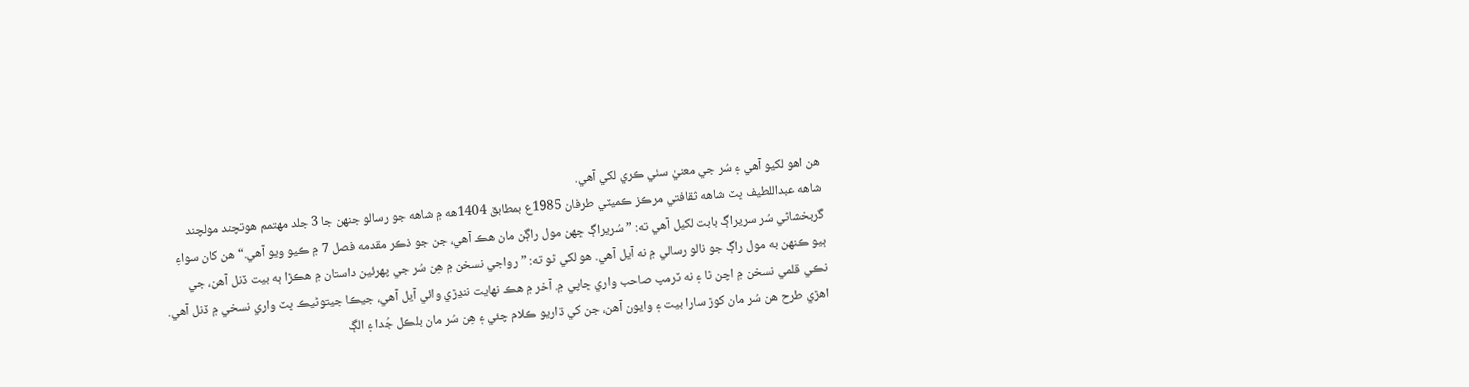هن اهو لکيو آهي ۽ سُر جي معنيٰ سٺي ڪري لکي آهي.
شاهه عبداللطيف ڀٽ شاهه ثقافتي مرڪز ڪميٽي طرفان 1985ع بمطابق 1404هه ۾ شاهه جو رسالو جنهن جا 3 جلد مهتمم هوتچند مولچند گربخشاڻي سُر سريراڳ بابت لکيل آهي ته: ”سُريراڳ ڇهن مول راڳن مان هڪ آهي، جن جو ذڪر مقدمه فصل 7 ۾ ڪيو ويو آهي.“ هن کان سواءِ ٻيو ڪنهن به مول راڳ جو نالو رسالي ۾ نه آيل آهي. هو لکي ٿو ته: ”رواجي نسخن ۾ هِن سُر جي پهرئين داستان ۾ هڪڙا ٻه بيت ڏنل آهن، جي نڪي قلمي نسخن ۾ اچن ٿا ۽ نه ٽرمپ صاحب واري ڇاپي ۾. آخر ۾ هڪ نهايت ننڍڙي وائي آيل آهي، جيڪا جيتوڻيڪ ڀٽ واري نسخي ۾ ڏنل آهي. اهڙي طرح هن سُر مان کوڙ سارا بيت ۽ وايون آهن، جن کي ڌاريو ڪلام چئي ۽ هِن سُر مان بلڪل جُدا ۽ الڳ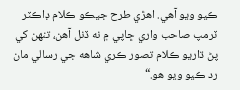ڪيو ويو آهي. اهڙي طرح جيڪو ڪلام ڊاڪٽر ٽرمپ صاحب واري ڇاپي ۾ نه ڏنل آهن، تنهن کي پڻ ڌاريو ڪلام تصور ڪري شاهه جي رسالي مان رد ڪيو ويو هو.“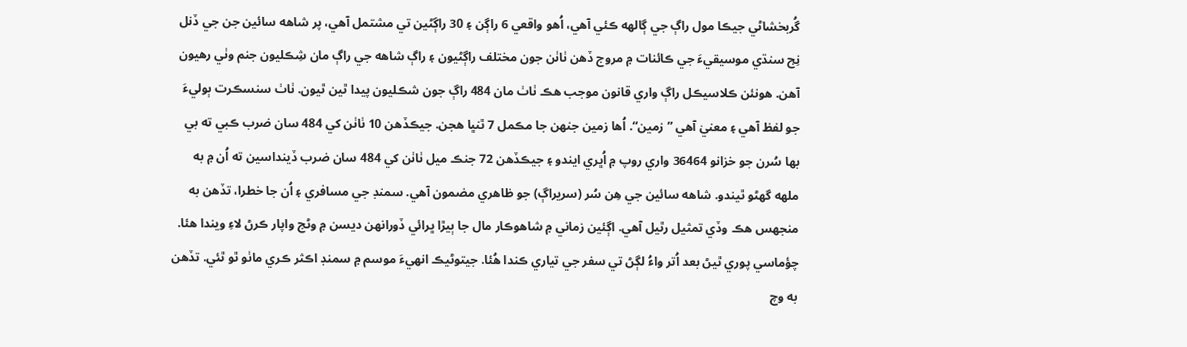گُربخشاڻي جيڪا مول راڳ جي ڳالهه ڪئي آهي، اُهو واقعي 6 راڳن ۽ 30 راڳڻين تي مشتمل آهي، پر شاهه سائين جن جي ڏنل نِج سنڌي موسيقيءَ جي ڪائنات ۾ مروج ڏهن ٺاٺن جون مختلف راڳڻيون ۽ راڳ شاهه جي راڳ مان شِڪليون جنم وٺي رهيون آهن. هونئن ڪلاسيڪل راڳ واري قانون موجب هڪ ٺاٺ مان 484 راڳ جون شڪليون پيدا ٿين ٿيون. ٺاٺ سنسڪرت ٻوليءَ جو لفظ آهي ۽ معنيٰ آهي ”زمين“. اُها زمين جنهن جا مڪمل 7 ٿنڀا هجن. جيڪڏهن 10 ٺاٺن کي 484 سان ضرب ڪبي ته بي بها سُرن جو خزانو 36464 واري روپ ۾ اُڀري ايندو ۽ جيڪڏهن 72 جنڪ ميل ٺاٺن کي 484 سان ضرب ڏينداسين ته اُن ۾ به ملهه گهڻو ٿيندو. شاهه سائين جي هِن سُر (سريراڳ) جو ظاهري مضمون آهي. سمنڊ جي مسافري ۽ اُن جا خطرا، تڏهن به منجهس هڪ وڏي تمثيل رٿيل آهي. اڳئين زماني ۾ شاهوڪار مال جا ٻيڙا ڀرائي ڏورانهن ديسن ۾ وڻج واپار ڪرڻ لاءِ ويندا هئا. چؤماسي پوري ٿيڻ بعد اُتر واءُ لڳڻ تي سفر جي تياري ڪندا هُئا. جيتوڻيڪ انهيءَ موسم ۾ سمنڊ اڪثر ڪري ماٺو ٿو ٿئي. تڏهن به وچ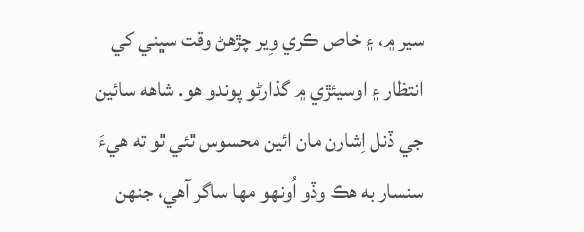سير ۾، ۽ خاص ڪري وِير چڙهڻ وقت سڀني کي انتظار ۽ اوسيئڙي ۾ گذارڻو پوندو هو. شاهه سائين جي ڏنل اِشارن مان ائين محسوس ٿئي ٿو ته هيءَ سنسار به هڪ وڏو اُونهو مها ساگر آهي، جنهن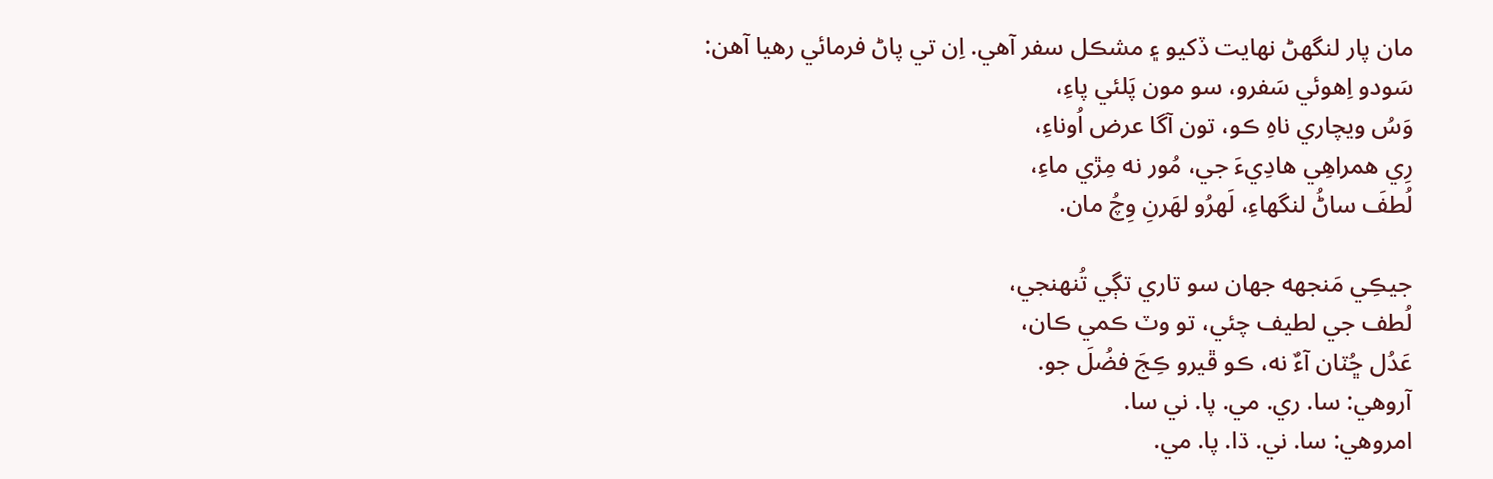مان پار لنگهڻ نهايت ڏکيو ۽ مشڪل سفر آهي. اِن تي پاڻ فرمائي رهيا آهن:
سَودو اِهوئي سَفرو، سو مون پَلئي پاءِ،
وَسُ ويچاري ناهِ ڪو، تون آگا عرض اُوناءِ،
رِي همراهِي هادِيءَ جي، مُور نه مِڙي ماءِ،
لُطفَ ساڻُ لنگهاءِ، لَهرُو لهَرنِ وِچُ مان.

جيڪِي مَنجهه جهان سو تاري تڳي تُنهنجي،
لُطف جي لطيف چئي، تو وٽ ڪمي ڪان،
عَدُل ڇُٽان آءٌ نه، ڪو ڦيرو ڪِجَ فضُلَ جو.
آروهي: سا. ري. مي. پا. ني سا.
امروهي: سا. ني. ڌا. پا. مي.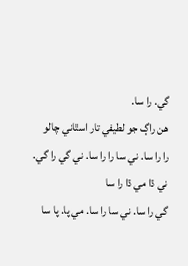گي. را سا.
هن راڳ جو لطيفي تار اسٿاني چالو
را را سا. ني سا را را سا. ني گي را گي. ني ڌا مي ڌا را سا
گي را سا. ني سا را سا. مي پا. پا سا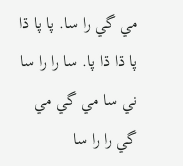مي گي را سا. پا پا ڌا پا ڌا ڌا پا. سا را را سا
ني سا مي گي مي گي را را سا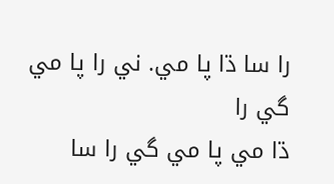را سا ڌا پا مي. ني را پا مي گي را
ڌا مي پا مي گي را سا